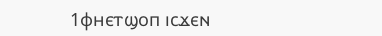1ⲫⲏⲉⲧϣⲟⲡ ⲓⲥϫⲉⲛ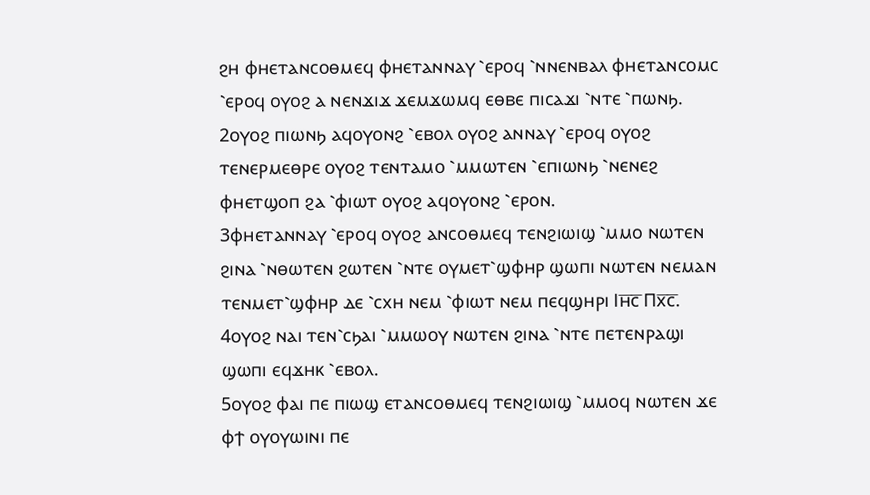ϩⲏ ⲫⲏⲉⲧⲁⲛⲥⲟⲑⲙⲉϥ ⲫⲏⲉⲧⲁⲛⲛⲁⲩ ⳿ⲉⲣⲟϥ ⳿ⲛⲛⲉⲛⲃⲁⲗ ⲫⲏⲉⲧⲁⲛⲥⲟⲙⲥ ⳿ⲉⲣⲟϥ ⲟⲩⲟϩ ⲁ ⲛⲉⲛϫⲓϫ ϫⲉⲙϫⲱⲙϥ ⲉⲑⲃⲉ ⲡⲓⲥⲁϫⲓ ⳿ⲛⲧⲉ ⳿ⲡⲱⲛϧ.
2ⲟⲩⲟϩ ⲡⲓⲱⲛϧ ⲁϥⲟⲩⲟⲛϩ ⳿ⲉⲃⲟⲗ ⲟⲩⲟϩ ⲁⲛⲛⲁⲩ ⳿ⲉⲣⲟϥ ⲟⲩⲟϩ ⲧⲉⲛⲉⲣⲙⲉⲑⲣⲉ ⲟⲩⲟϩ ⲧⲉⲛⲧⲁⲙⲟ ⳿ⲙⲙⲱⲧⲉⲛ ⳿ⲉⲡⲓⲱⲛϧ ⳿ⲛⲉⲛⲉϩ ⲫⲏⲉⲧϣⲟⲡ ϩⲁ ⳿ⲫⲓⲱⲧ ⲟⲩⲟϩ ⲁϥⲟⲩⲟⲛϩ ⳿ⲉⲣⲟⲛ.
3ⲫⲏⲉⲧⲁⲛⲛⲁⲩ ⳿ⲉⲣⲟϥ ⲟⲩⲟϩ ⲁⲛⲥⲟⲑⲙⲉϥ ⲧⲉⲛϩⲓⲱⲓϣ ⳿ⲙⲙⲟ ⲛⲱⲧⲉⲛ ϩⲓⲛⲁ ⳿ⲛⲑⲱⲧⲉⲛ ϩⲱⲧⲉⲛ ⳿ⲛⲧⲉ ⲟⲩⲙⲉⲧ⳿ϣⲫⲏⲣ ϣⲱⲡⲓ ⲛⲱⲧⲉⲛ ⲛⲉⲙⲁⲛ ⲧⲉⲛⲙⲉⲧ⳿ϣⲫⲏⲣ ⲇⲉ ⳿ⲥⲭⲏ ⲛⲉⲙ ⳿ⲫⲓⲱⲧ ⲛⲉⲙ ⲡⲉϥϣⲏⲣⲓ Ⲓⲏ̅ⲥ̅ Ⲡⲭ̅ⲥ̅.
4ⲟⲩⲟϩ ⲛⲁⲓ ⲧⲉⲛ⳿ⲥϧⲁⲓ ⳿ⲙⲙⲱⲟⲩ ⲛⲱⲧⲉⲛ ϩⲓⲛⲁ ⳿ⲛⲧⲉ ⲡⲉⲧⲉⲛⲣⲁϣⲓ ϣⲱⲡⲓ ⲉϥϫⲏⲕ ⳿ⲉⲃⲟⲗ.
5ⲟⲩⲟϩ ⲫⲁⲓ ⲡⲉ ⲡⲓⲱϣ ⲉⲧⲁⲛⲥⲟⲑⲙⲉϥ ⲧⲉⲛϩⲓⲱⲓϣ ⳿ⲙⲙⲟϥ ⲛⲱⲧⲉⲛ ϫⲉ ⲫϯ ⲟⲩⲟⲩⲱⲓⲛⲓ ⲡⲉ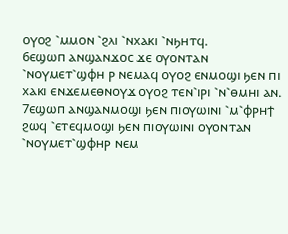ⲟⲩⲟϩ ⳿ⲙⲙⲟⲛ ⳿ϩⲗⲓ ⳿ⲛⲭⲁⲕⲓ ⳿ⲛϧⲏⲧϥ.
6ⲉϣⲱⲡ ⲁⲛϣⲁⲛϫⲟⲥ ϫⲉ ⲟⲩⲟⲛⲧⲁⲛ ⳿ⲛⲟⲩⲙⲉⲧ⳿ϣⲫⲏ ⲣ ⲛⲉⲙⲁϥ ⲟⲩⲟϩ ⲉⲛⲙⲟϣⲓ ϧⲉⲛ ⲡⲓ ⲭⲁⲕⲓ ⲉⲛϫⲉⲙⲉⲑⲛⲟⲩϫ ⲟⲩⲟϩ ⲧⲉⲛ⳿ⲓⲣⲓ ⳿ⲛ⳿ⲑⲙⲏⲓ ⲁⲛ.
7ⲉϣⲱⲡ ⲁⲛϣⲁⲛⲙⲟϣⲓ ϧⲉⲛ ⲡⲓⲟⲩⲱⲓⲛⲓ ⳿ⲙ⳿ⲫⲣⲏϯ ϩⲱϥ ⳿ⲉⲧⲉϥⲙⲟϣⲓ ϧⲉⲛ ⲡⲓⲟⲩⲱⲓⲛⲓ ⲟⲩⲟⲛⲧⲁⲛ ⳿ⲛⲟⲩⲙⲉⲧ⳿ϣⲫⲏⲣ ⲛⲉⲙ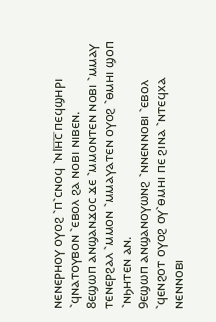ⲛⲉⲛⲉⲣⲏⲟⲩ ⲟⲩⲟϩ ⳿ⲡ⳿ⲥⲛⲟϥ ⳿ⲛⲒⲏ̅ⲥ̅ ⲡⲉϥϣⲏⲣⲓ ⳿ϥⲛⲁⲧⲟⲩⲃⲟⲛ ⳿ⲉⲃⲟⲗ ϩⲁ ⲛⲟⲃⲓ ⲛⲓⲃⲉⲛ.
8ⲉϣⲱⲡ ⲁⲛϣⲁⲛϫⲟⲥ ϫⲉ ⳿ⲙⲙⲟⲛⲧⲉⲛ ⲛⲟⲃⲓ ⳿ⲙⲙⲁⲩ ⲧⲉⲛⲉⲣϩⲁⲗ ⳿ⲙⲙⲟⲛ ⳿ⲙⲙⲁⲩⲁⲧⲉⲛ ⲟⲩⲟϩ ⳿ⲑⲙⲏⲓ ϣⲟⲡ ⳿ⲛϧⲏⲧⲉⲛ ⲁⲛ.
9ⲉϣⲱⲡ ⲁⲛϣⲁⲛⲟⲩⲱⲛϩ ⳿ⲛⲛⲉⲛⲛⲟⲃⲓ ⳿ⲉⲃⲟⲗ ⳿ϥⲉⲛϩⲟⲧ ⲟⲩⲟϩ ⲟⲩ⳿ⲑⲙⲏⲓ ⲡⲉ ϩⲓⲛⲁ ⳿ⲛⲧⲉϥⲭⲁ ⲛⲉⲛⲛⲟⲃⲓ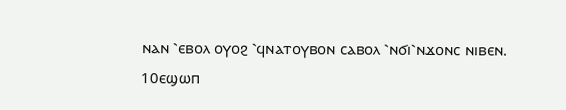ⲛⲁⲛ ⳿ⲉⲃⲟⲗ ⲟⲩⲟϩ ⳿ϥⲛⲁⲧⲟⲩⲃⲟⲛ ⲥⲁⲃⲟⲗ ⳿ⲛϭⲓ⳿ⲛϫⲟⲛⲥ ⲛⲓⲃⲉⲛ.
10ⲉϣⲱⲡ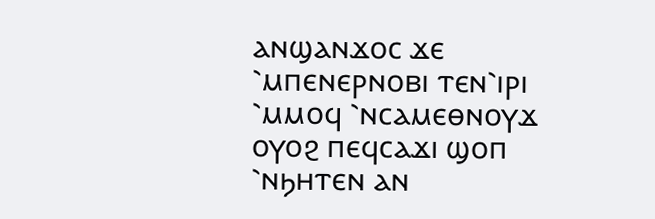ⲁⲛϣⲁⲛϫⲟⲥ ϫⲉ ⳿ⲙⲡⲉⲛⲉⲣⲛⲟⲃⲓ ⲧⲉⲛ⳿ⲓⲣⲓ ⳿ⲙⲙⲟϥ ⳿ⲛⲥⲁⲙⲉⲑⲛⲟⲩϫ ⲟⲩⲟϩ ⲡⲉϥⲥⲁϫⲓ ϣⲟⲡ ⳿ⲛϧⲏⲧⲉⲛ ⲁⲛ